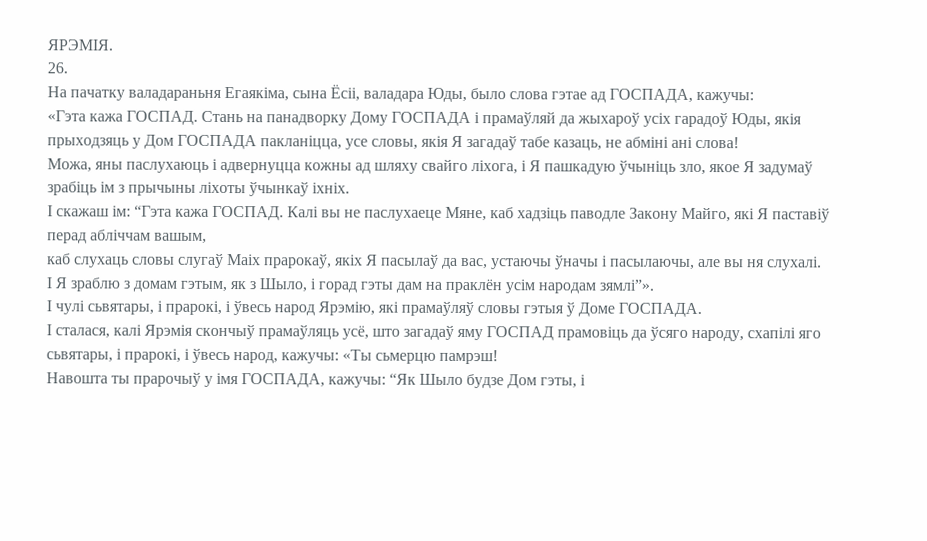ЯРЭМІЯ.
26.
На пачатку валадараньня Егаякіма, сына Ёсіі, валадара Юды, было слова гэтае ад ГОСПАДА, кажучы:
«Гэта кажа ГОСПАД. Стань на панадворку Дому ГОСПАДА і прамаўляй да жыхароў усіх гарадоў Юды, якія прыходзяць у Дом ГОСПАДА пакланіцца, усе словы, якія Я загадаў табе казаць, не абміні ані слова!
Можа, яны паслухаюць і адвернуцца кожны ад шляху свайго ліхога, і Я пашкадую ўчыніць зло, якое Я задумаў зрабіць ім з прычыны ліхоты ўчынкаў іхніх.
І скажаш ім: “Гэта кажа ГОСПАД. Калі вы не паслухаеце Мяне, каб хадзіць паводле Закону Майго, які Я паставіў перад абліччам вашым,
каб слухаць словы слугаў Маіх прарокаў, якіх Я пасылаў да вас, устаючы ўначы і пасылаючы, але вы ня слухалі.
І Я зраблю з домам гэтым, як з Шыло, і горад гэты дам на праклён усім народам зямлі”».
І чулі сьвятары, і прарокі, і ўвесь народ Ярэмію, які прамаўляў словы гэтыя ў Доме ГОСПАДА.
І сталася, калі Ярэмія скончыў прамаўляць усё, што загадаў яму ГОСПАД прамовіць да ўсяго народу, схапілі яго сьвятары, і прарокі, і ўвесь народ, кажучы: «Ты сьмерцю памрэш!
Навошта ты прарочыў у імя ГОСПАДА, кажучы: “Як Шыло будзе Дом гэты, і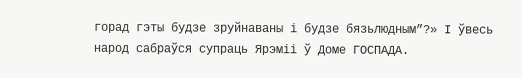горад гэты будзе зруйнаваны і будзе бязьлюдным”?» І ўвесь народ сабраўся супраць Ярэміі ў Доме ГОСПАДА.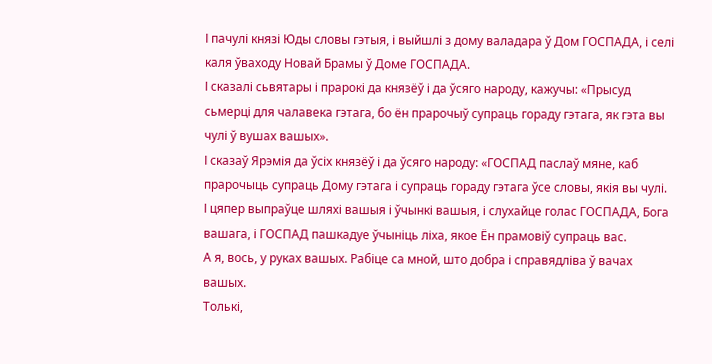І пачулі князі Юды словы гэтыя, і выйшлі з дому валадара ў Дом ГОСПАДА, і селі каля ўваходу Новай Брамы ў Доме ГОСПАДА.
І сказалі сьвятары і прарокі да князёў і да ўсяго народу, кажучы: «Прысуд сьмерці для чалавека гэтага, бо ён прарочыў супраць гораду гэтага, як гэта вы чулі ў вушах вашых».
І сказаў Ярэмія да ўсіх князёў і да ўсяго народу: «ГОСПАД паслаў мяне, каб прарочыць супраць Дому гэтага і супраць гораду гэтага ўсе словы, якія вы чулі.
І цяпер выпраўце шляхі вашыя і ўчынкі вашыя, і слухайце голас ГОСПАДА, Бога вашага, і ГОСПАД пашкадуе ўчыніць ліха, якое Ён прамовіў супраць вас.
А я, вось, у руках вашых. Рабіце са мной, што добра і справядліва ў вачах вашых.
Толькі,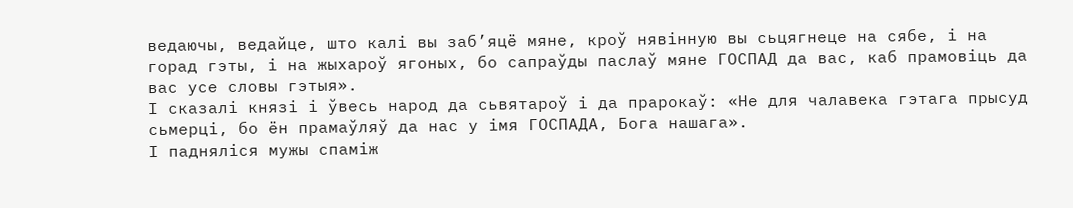ведаючы, ведайце, што калі вы заб’яцё мяне, кроў нявінную вы сьцягнеце на сябе, і на горад гэты, і на жыхароў ягоных, бо сапраўды паслаў мяне ГОСПАД да вас, каб прамовіць да вас усе словы гэтыя».
І сказалі князі і ўвесь народ да сьвятароў і да прарокаў: «Не для чалавека гэтага прысуд сьмерці, бо ён прамаўляў да нас у імя ГОСПАДА, Бога нашага».
І падняліся мужы спаміж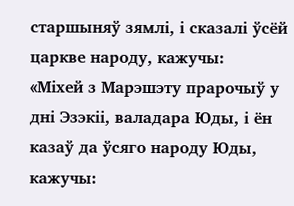старшыняў зямлі, і сказалі ўсёй царкве народу, кажучы:
«Міхей з Марэшэту прарочыў у дні Эзэкіі, валадара Юды, і ён казаў да ўсяго народу Юды, кажучы: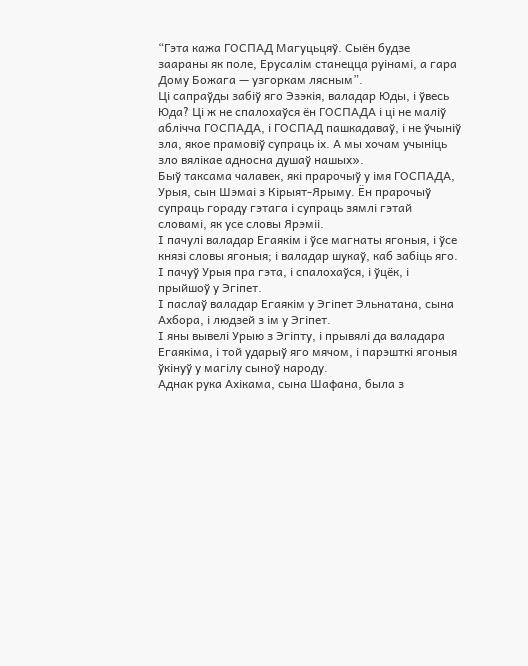“Гэта кажа ГОСПАД Магуцьцяў. Сыён будзе заараны як поле, Ерусалім станецца руінамі, а гара Дому Божага — узгоркам лясным”.
Ці сапраўды забіў яго Эзэкія, валадар Юды, і ўвесь Юда? Ці ж не спалохаўся ён ГОСПАДА і ці не маліў аблічча ГОСПАДА, і ГОСПАД пашкадаваў, і не ўчыніў зла, якое прамовіў супраць іх. А мы хочам учыніць зло вялікае адносна душаў нашых».
Быў таксама чалавек, які прарочыў у імя ГОСПАДА, Урыя, сын Шэмаі з Кірыят-Ярыму. Ён прарочыў супраць гораду гэтага і супраць зямлі гэтай словамі, як усе словы Ярэміі.
І пачулі валадар Егаякім і ўсе магнаты ягоныя, і ўсе князі словы ягоныя; і валадар шукаў, каб забіць яго. І пачуў Урыя пра гэта, і спалохаўся, і ўцёк, і прыйшоў у Эгіпет.
І паслаў валадар Егаякім у Эгіпет Эльнатана, сына Ахбора, і людзей з ім у Эгіпет.
І яны вывелі Урыю з Эгіпту, і прывялі да валадара Егаякіма, і той ударыў яго мячом, і парэшткі ягоныя ўкінуў у магілу сыноў народу.
Аднак рука Ахікама, сына Шафана, была з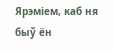Ярэміем, каб ня быў ён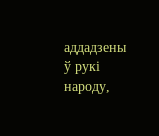аддадзены ў рукі народу,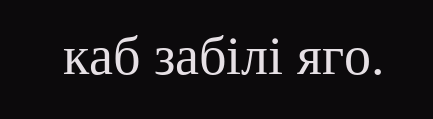каб забілі яго.